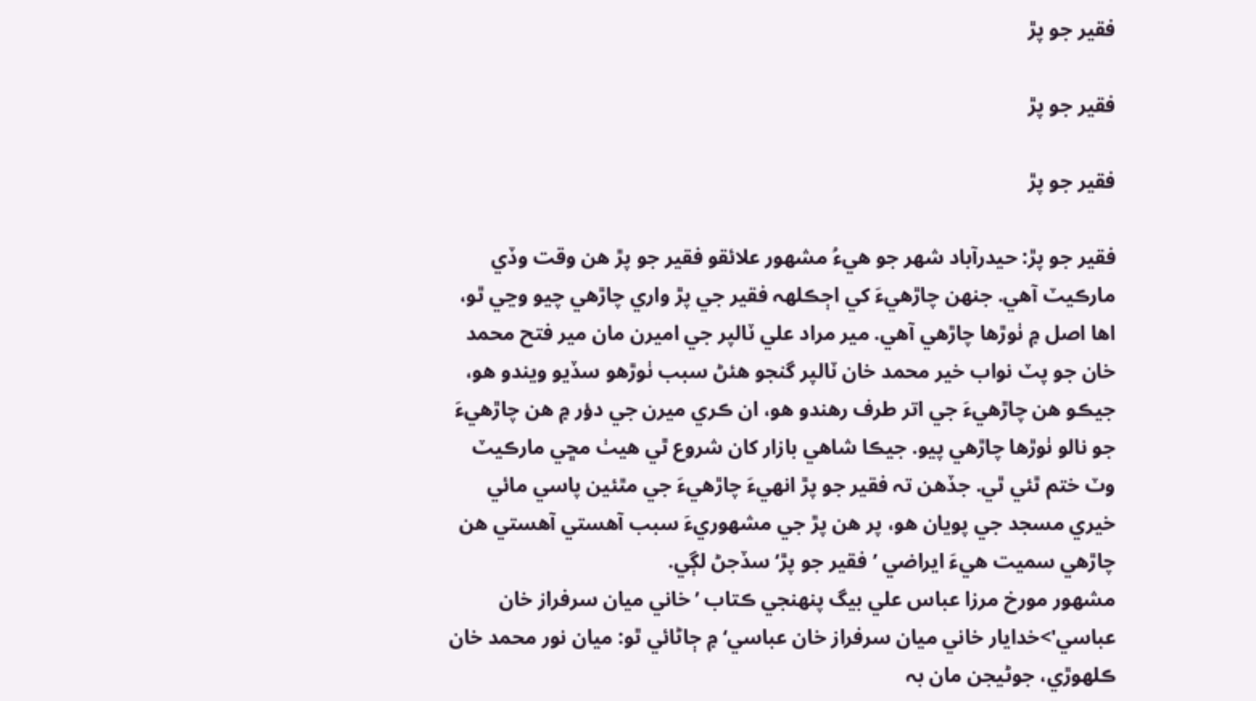فقير جو پڙ

فقير جو پڙ

فقير جو پڙ

فقير جو پڙ: حيدرآباد شھر جو هيءُ مشھور علائقو فقير جو پڙ هن وقت وڏي مارڪيٽ آهي. جنھن چاڙهيءَ کي اڄڪلھہ فقير جي پڙ واري چاڙهي چيو وڃي ٿو، اها اصل ۾ ٺوڙها چاڙهي آهي. مير مراد علي ٽالپر جي اميرن مان مير فتح محمد خان جو پٽ نواب خير محمد خان ٽالپر گنجو هئڻ سبب ٺوڙهو سڏيو ويندو هو، جيڪو هن چاڙهيءَ جي اتر طرف رهندو هو، ان ڪري ميرن جي دؤر ۾ هن چاڙهيءَ جو نالو ٺوڙها چاڙهي پيو. جيڪا شاهي بازار کان شروع ٿي هيٺ مڇي مارڪيٽ وٽ ختم ٿئي ٿي. جڏهن تہ فقير جو پڙ انھيءَ چاڙهيءَ جي مٿئين پاسي مائي خيري مسجد جي پويان هو، پر هن پڙ جي مشھوريءَ سبب آهستي آهستي هن چاڙهي سميت هيءَ ايراضي ’فقير جو پڙ‘ سڏجڻ لڳي.
مشھور مورخ مرزا عباس علي بيگ پنھنجي ڪتاب ’خاني ميان سرفراز خان عباسي'>خدايار خاني ميان سرفراز خان عباسي‘ ۾ ڄاڻائي ٿو: ميان نور محمد خان ڪلهوڙي، جوڻيجن مان بہ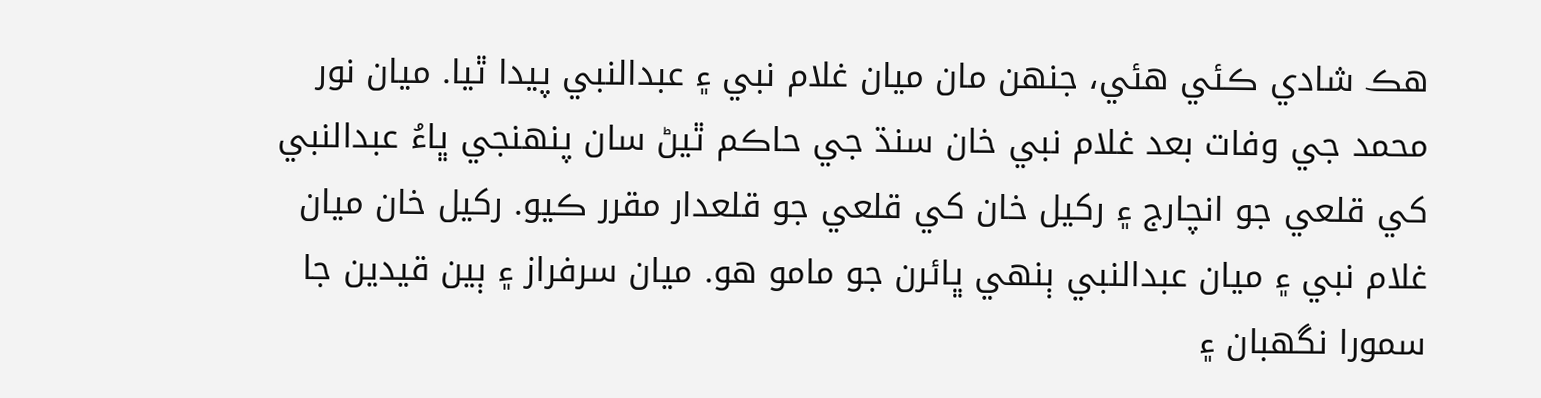هڪ شادي ڪئي هئي، جنھن مان ميان غلام نبي ۽ عبدالنبي پيدا ٿيا. ميان نور محمد جي وفات بعد غلام نبي خان سنڌ جي حاڪم ٿيڻ سان پنھنجي ڀاءُ عبدالنبي کي قلعي جو انچارج ۽ رکيل خان کي قلعي جو قلعدار مقرر ڪيو. رکيل خان ميان غلام نبي ۽ ميان عبدالنبي ٻنھي ڀائرن جو مامو هو. ميان سرفراز ۽ ٻين قيدين جا سمورا نگهبان ۽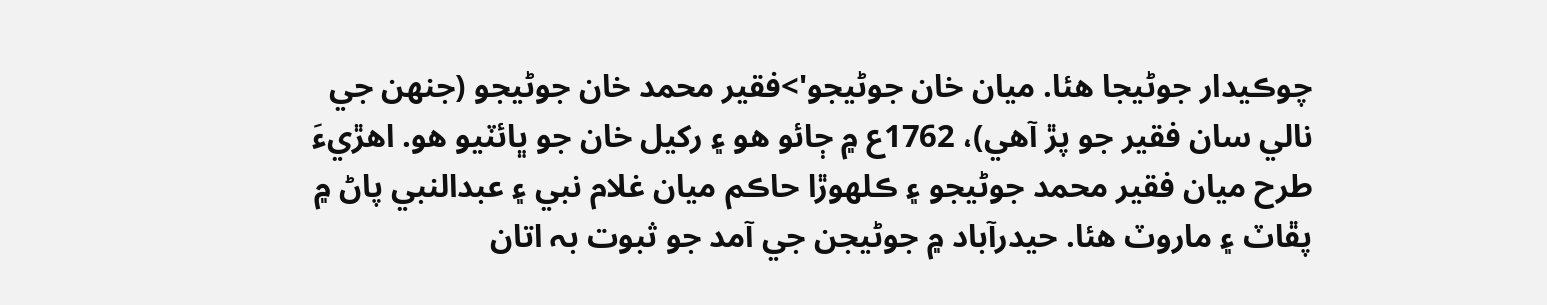چوڪيدار جوڻيجا هئا. ميان خان جوڻيجو'>فقير محمد خان جوڻيجو (جنھن جي نالي سان فقير جو پڙ آهي)، 1762ع ۾ ڄائو هو ۽ رکيل خان جو ڀائٽيو هو. اهڙيءَ طرح ميان فقير محمد جوڻيجو ۽ ڪلهوڙا حاڪم ميان غلام نبي ۽ عبدالنبي پاڻ ۾ پڦاٽ ۽ ماروٽ هئا. حيدرآباد ۾ جوڻيجن جي آمد جو ثبوت بہ اتان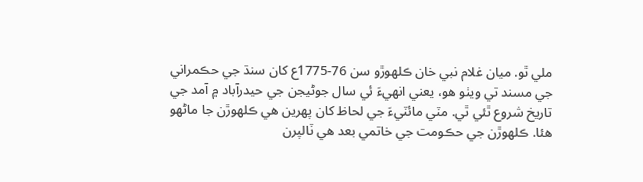ملي ٿو. ميان غلام نبي خان ڪلهوڙو سن 76-1775ع کان سنڌ جي حڪمراني جي مسند تي ويٺو هو، يعني انھيءَ ئي سال جوڻيجن جي حيدرآباد ۾ آمد جي تاريخ شروع ٿئي ٿي. مٽي مائٽيءَ جي لحاظ کان پھرين هي ڪلهوڙن جا ماڻهو هئا. ڪلهوڙن جي حڪومت جي خاتمي بعد هي ٽالپرن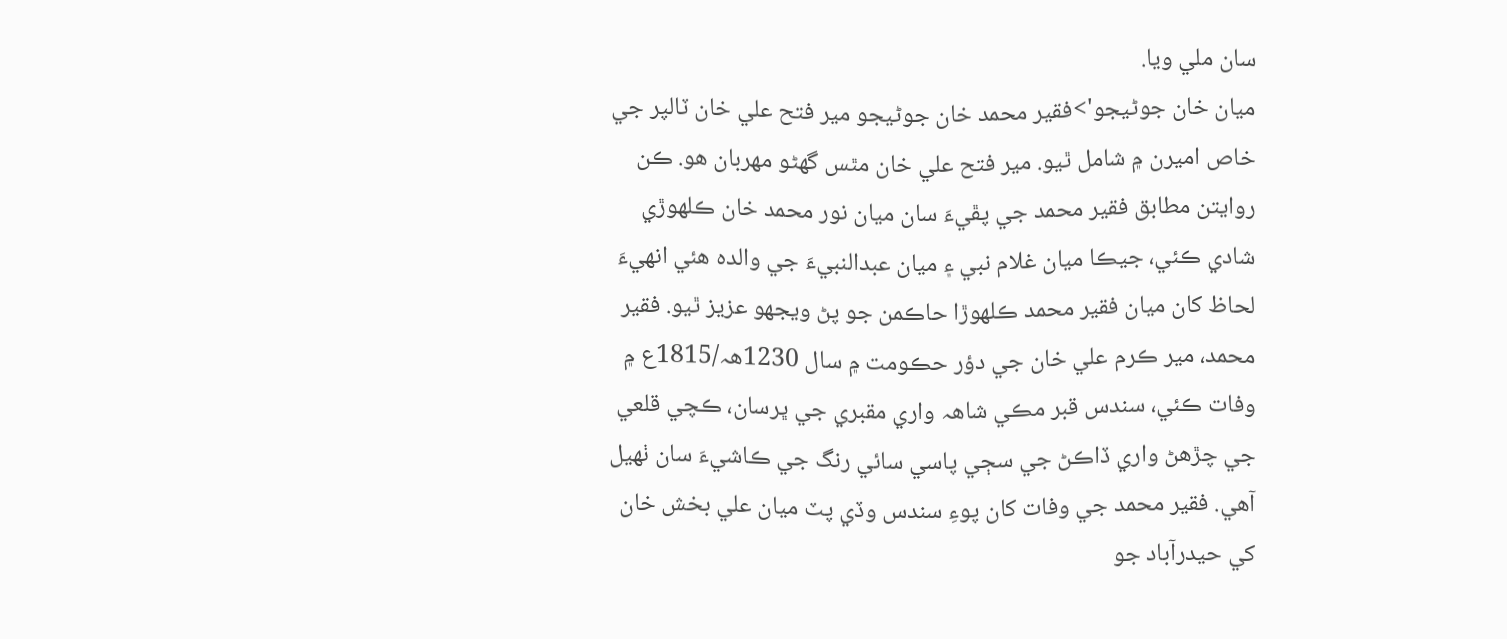سان ملي ويا.
ميان خان جوڻيجو'>فقير محمد خان جوڻيجو مير فتح علي خان ٽالپر جي خاص اميرن ۾ شامل ٿيو. مير فتح علي خان مٿس گهڻو مھربان هو. ڪن روايتن مطابق فقير محمد جي پڦيءَ سان ميان نور محمد خان ڪلهوڙي شادي ڪئي، جيڪا ميان غلام نبي ۽ ميان عبدالنبيءَ جي والدہ هئي انهيءَ لحاظ کان ميان فقير محمد ڪلهوڙا حاڪمن جو پڻ ويجهو عزيز ٿيو. فقير محمد، مير ڪرم علي خان جي دؤر حڪومت ۾ سال 1230ھہ/1815ع ۾ وفات ڪئي، سندس قبر مڪي شاھہ واري مقبري جي ڀرسان، ڪچي قلعي جي چڙهڻ واري ڏاڪڻ جي سڄي پاسي سائي رنگ جي ڪاشيءَ سان ٺھيل آهي. فقير محمد جي وفات کان پوءِ سندس وڏي پٽ ميان علي بخش خان کي حيدرآباد جو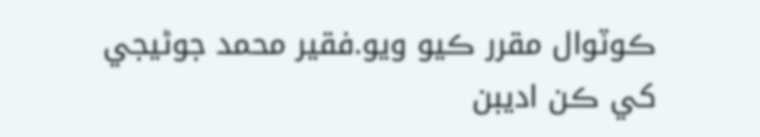ڪوٽوال مقرر ڪيو ويو.فقير محمد جوڻيجي کي ڪن اديبن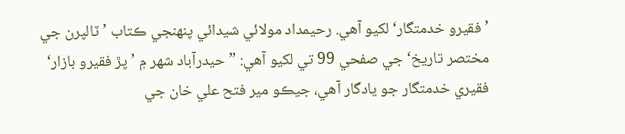’فقيرو خدمتگار‘ لکيو آهي. رحيمداد مولائي شيدائي پنھنجي ڪتاب ’ٽالپرن جي مختصر تاريخ‘ جي صفحي 99 تي لکيو آهي: ”حيدرآباد شھر ۾ ’پڙ فقيرو بازار‘ فقيري خدمتگار جو يادگار آهي، جيڪو مير فتح علي خان جي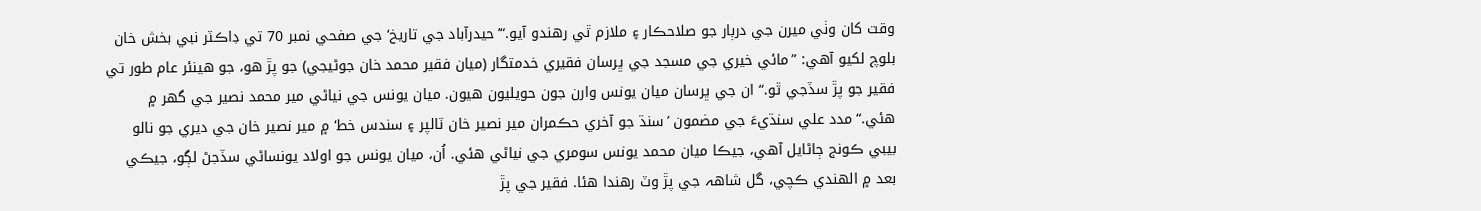وقت کان وٺي ميرن جي درٻار جو صلاحڪار ۽ ملازم ٿي رهندو آيو.“’حيدرآباد جي تاريخ‘ جي صفحي نمبر 70 تي ڊاڪٽر نبي بخش خان بلوچ لکيو آهي: ”مائي خيري جي مسجد جي ڀرسان فقيري خدمتگار (ميان فقير محمد خان جوڻيجي) جو پڙ هو، جو هينئر عام طور تي فقير جو پڙ سڏجي ٿو.“ ان جي ڀرسان ميان يونس وارن جون حويليون هيون. ميان يونس جي نياڻي مير محمد نصير جي گهر ۾ هئي.“ مدد علي سنڌيءَ جي مضمون ’سنڌ جو آخري حڪمران مير نصير خان ٽالپر ۽ سندس خط‘ ۾ مير نصير خان جي ديري جو نالو بيبي ڪونج ڄاڻايل آهي، جيڪا ميان محمد يونس سومري جي نياڻي هئي. اُن، ميان يونس جو اولاد يونساڻي سڏجڻ لڳو، جيڪي بعد ۾ الھندي ڪچي، گل شاھہ جي پڙ وٽ رهندا هئا. فقير جي پڙ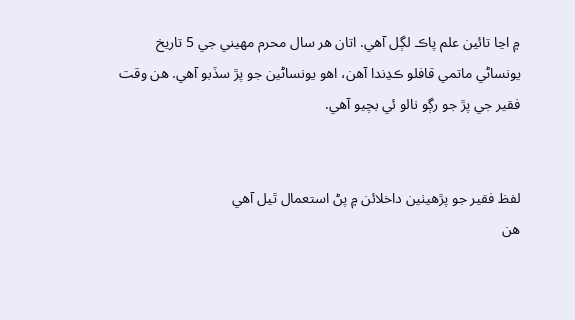۾ اڃا تائين علم پاڪ لڳل آهي. اتان هر سال محرم مھيني جي 5 تاريخ يونساڻي ماتمي قافلو ڪڍندا آهن، اهو يونساڻين جو پڙ سڏبو آهي. هن وقت فقير جي پڙ جو رڳو نالو ئي بچيو آهي.


لفظ فقير جو پڙھيٺين داخلائن ۾ پڻ استعمال ٿيل آھي
هن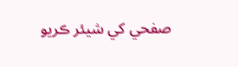صفحي کي شيئر ڪريو